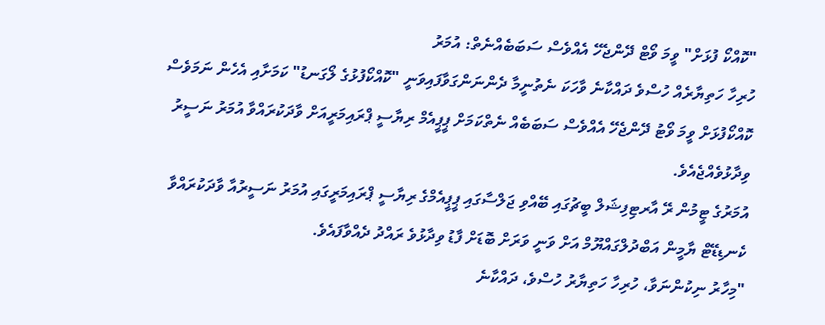"ކޮއްކޯ ފުޅަށް" ވީމަ ވޯޓް ދޭންޖެހޭ އެއްވެސް ސަބަބެއްނެތް: އުމަރު
ހުރިހާ ހަތިޔާރެއް ހުސްވެ ދައްކާނެ ވާހަކަ ނެތުނީމާ ދެންނަންގަވާފައިވަނީ "ކޮއްކޯފުޅުގެ ލޯގަނޑު" ކަމަށާއި އެހެން ނަމަވެސް ކޮއްކޯފުޅަށް ވީމަ ވޯޓު ދޭންޖެހޭ އެއްވެސް ސަބަބެއް ނެތްކަމަށް ޕީޕީއެމް ރިޔާސީ ޕްރައިމަރީއަށް ވާދަކުރައްވާ އުމަރު ނަސީރު ވިދާޅުވެއްޖެއެވެ.
އުމަރުގެ ޓީމުން ރޭ އާރޓިފިޝަލް ބީޗުގައި ބޭއްވި ޖަލްސާގައި ޕީޕީއެމްގެ ރިޔާސީ ޕްރައިމަރީގައި އުމަރު ނަސީރުއާ ވާދަކުރައްވާ ކެނޑިޑޭޓް ޔާމީން އަބްދުލްގައްޔޫމް އަށް ވަނީ ވަރަށް ބޮޑަށް ފާޑު ވިދާޅުވެ ރައްދު ދެއްވާފައެވެ.
"މިހާރު ނިކުންނަވާ، ހުރިހާ ހަތިޔާރު ހުސްވެ، ދައްކާނެ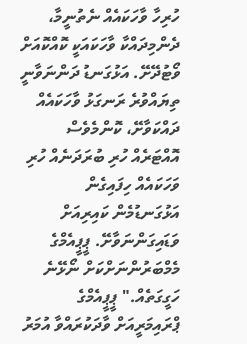ހުރިހާ ވާހަކައެއް ނެތުނީމާ، ދެންމިދައްކާ ވާހަކައަކީ ކޮއްކޮއަށް ވޯޓުދޭށޭ. އަޅުގަނޑު ދަންނަވާނީ ތިޔައްވުރެ ރަނގަޅު ވާހަކައެއް ދައްކަވާށޭ، ކޮންމެވެސް އޮއްޓަރެއް ހުރި ބުރަދަނެއް ހުރި ވަހަކައެއް ހިފައިގެން އަޅުގަނޑުމެން ކައިރިއަށް ވަޑައިގަންނަވާށޭ. ޕީޕީއެމްގެ މެމްބަރުންނަށްކަށް ނޯޅޭނެ ހަގީގަތެއް." ޕީޕީއެމްގެ ޕްރައިމަރީއަށް ވާދަކުރައްވާ އުމަރު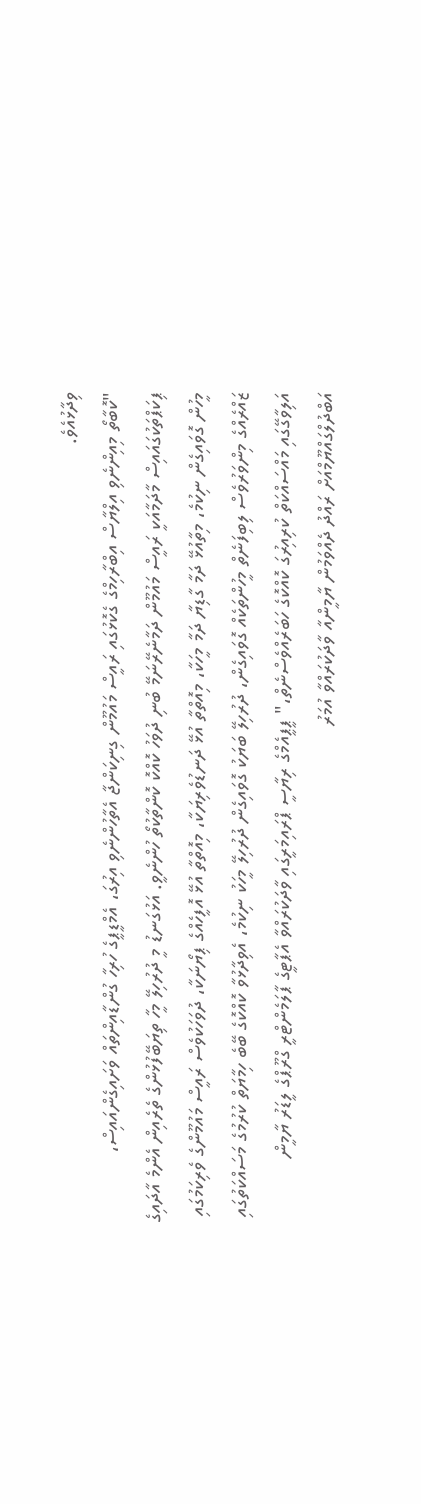ވިދާޅުއެވެ.
"ކޮބާތޯ މިއިންނެވި އިލްޔާސް އިބްރާހިމްގެ ގެކޮޅުގައި ރައީސް މައުމޫން ގިނިކަންޖާ އެތާހުންނެވި އިރުގަ، އެމްޑީޕީގެ ހުރިހާ ގުންޑާއިންތައް ވަށައިގެންއައިސް، ޕިކަޕްތަކުގައައިސް މާދަމާއަކީ ރައީސް މައުމޫން ދަމާނެރޭނަމޭ ބުނި ދުވަހު ކޮއްކޮ ކޮންތާކުތޯ ހުންނެވީ. އަޅުގަނޑު މީ ދުރުހިލޭ މީހާ ތިޔަބޭފުޅުންގެ ތެރެއިން އެންމެ އާދައިގެ މީހުން ގޮވައިގެން ނިކުމެ، މިތާއުޅޭ ދަމާ ގާޑިޔާ ދަމާ މީހަކާ، މިއޮތްތާ އުޅޭ ދަނޑުވެރިޔަކާ، މިއޮތްތާ އުޅޭ އޮފީހެއްގެ ޕިޔޯނަކާ، ދުވަހަކުވެސް ރައީސް މައުމޫންގެ ވެރިކަމުގައި ޒައްރެއްގެ މިންވަރުވެސް ލިބިފަނެތް މީހުންތަކެއް ގޮވައިގެން، ދުރުހިލޭ ބަޔަކު ގޮވައިގެން ދުރުހިލޭ މީހަކު ނިކުމެ، އެވިދާޅުވާ ކޮއްކޮގެ ބޭބެ ހިމާޔަތް ކުރުމުގެ މަސައްކަތުގައި އަލިވާގޭގައި މައްސައްކަތް ކުރިއިރުގަ ކޮއްކޮގެ ހަބަރެއްވެސްނެތް،" ޕީޕީއެމްގެ ރިޔާސީ ޕްރައިމަރީގައި ވާދަކުރައްވާ އެޕާޓީގެ ޕާލަމެންޓްރީ ގްރޫޕްގެ ލީޑަރު ޔާމީން އަބްދުލްގައްޔޫމްއަށް ރައްދު ދެއްވަމުން ޔާމީންއާ ވާދަކުރައްވާ އުމަރު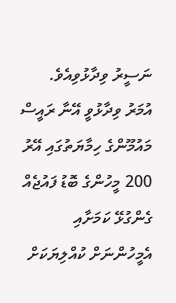ނަސީރު ވިދާޅުވިއެވެ.
އުމަރު ވިދާޅުވީ އޭނާ ރައީސް މައުމޫންގެ ހިމާޔަތުގައި އޭރު 200 މީހުންގެ ބޮޑު ފައުޖެއް ގެންގުޅޭ ކަމަށާއި އެމީހުންނަށް ކުއްލިޔަކަށް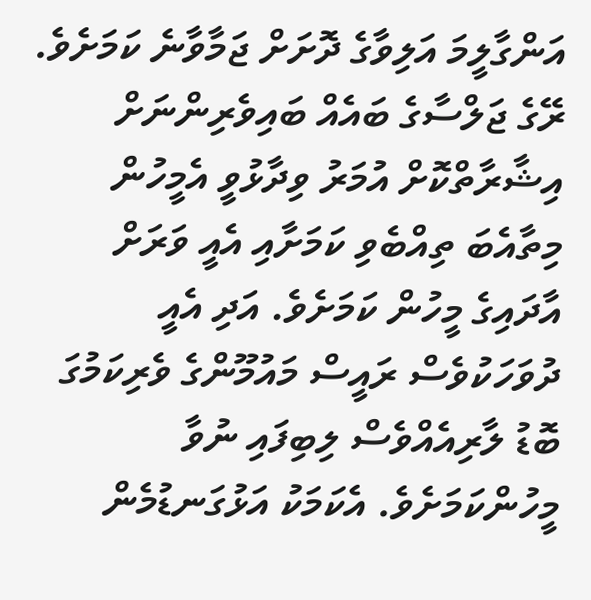އަންގާލީމަ އަލިވާގެ ދޮށަށް ޖަމާވާނެ ކަމަށެވެ. ރޭގެ ޖަލްސާގެ ބައެއް ބައިވެރިންނަށް އިޝާރާތްކޮށް އުމަރު ވިދާޅުވީ އެމީހުން މިތާއެބަ ތިއްބެވި ކަމަށާއި އެއީ ވަރަށް އާދައިގެ މީހުން ކަމަށެވެ. އަދި އެއީ ދުވަހަކުވެސް ރައީސް މައުމޫންގެ ވެރިކަމުގަ ބޮޑު ލާރިއެއްވެސް ލިބިފައި ނުވާ މީހުންކަމަށެވެ. އެކަމަކު އަޅުގަނޑުމެން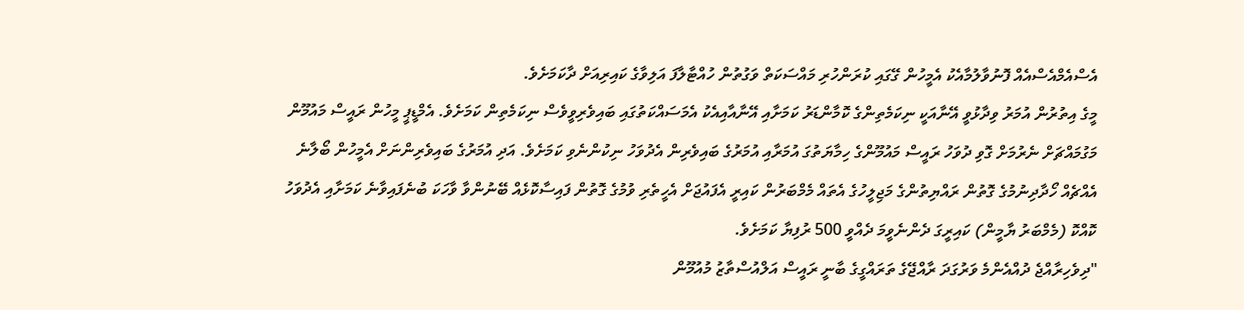އެސްއެމްއެސްއެއް ފޮނުވާލުމާއެކު އެމީހުން ގޭގައި ކުރަންހުރި މައްސަކަތް ވަގުތުން ހުއްޓާލާފަ އަލިވާގެ ކައިރިއަށް ދާކަމަށެވެ.
މީގެ އިތުރުން އުމަރު ވިދާޅުވީ އޭނާއަކީ ނިކަމެތިންގެ ކޮމާންޑަރު ކަމަށާއި އޭނާއާއިއެކު އެމަސައްކަތުގައި ބައިވެރިވީވެސް ނިކަމެތިން ކަމަށެވެ. އެމްޑީޕީ މީހުން ރައީސް މައުމޫން މަގުމައްޗަށް ނެރުމަށް ގޮވި ދުވަހު ރައީސް މައުމޫންގެ ހިމާޔަތުގަ އުމަރާއި އުމަރުގެ ބައިވެރިން އެދުވަހު ނިކުންނެވި ކަމަށެވެ. އަދި އުމަރުގެ ބައިވެރިންނަށް އެމީހުން ބޯލާނެ އެއްޗެއް ހޯދާދިނުމުގެ ގޮތުން ރައްޔިތުންގެ މަޖިލީހުގެ އެތައް މެމްބަރުން ކައިރީ އެފައުޖަށް އެހީތެރި ވުމުގެ ގޮތުން ފައިސާކޮޅެއް ބޭނުންވާ ވާހަކަ ބުނެފައިވާނެ ކަމަށާއި އެދުވަހު ކޮއްކޮ (މެމްބަރު ޔާމީން) ކައިރީގަ ދެންނެވީމަ ދެއްވީ 500 ރުފިޔާ ކަމަށެވެ.
"ދިވެހިރާއްޖެ ދުއްއެންމެ ވަރުގަދަ ރާއްޖޭގެ ތަރައްގީގެ ބާނީ ރައީސް އަލްއުސްތާޒު މުއުމޫން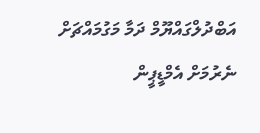އަބްދުލްގައްޔޫމް ދަމާ މަގުމައްޗަށް ނެރުމަށް އެމްޑީޕީން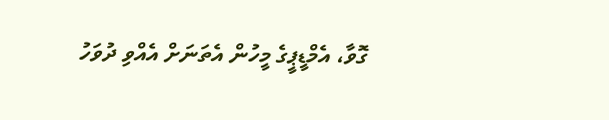ގޮވާ، އެމްޑީޕީގެ މީހުން އެތަނަށް އެއްވި ދުވަހު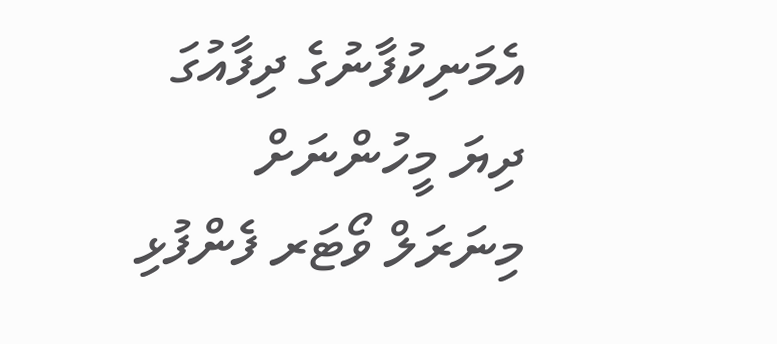އެމަނިކުފާނުގެ ދިފާއުގަ ދިޔަ މީހުންނަށް މިނަރަލް ވޯޓަރ ފެންފުޅި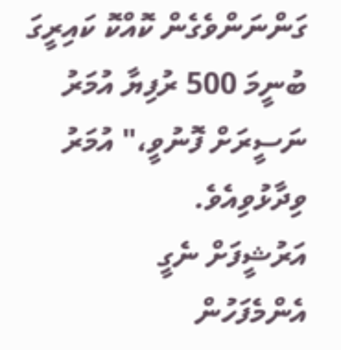ގަންނަންވެގެން ކޮއްކޮ ކައިރީގަ ބުނީމަ 500 ރުފިޔާ އުމަރު ނަސީރަށް ފޮނުވީ،" އުމަރު ވިދާޅުވިއެވެ.
އަރުޝީފަށް ނެގީ
އެންމެފަހުން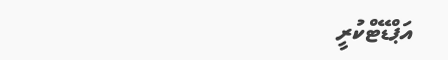އަޕްޑޭޓްކުރީ